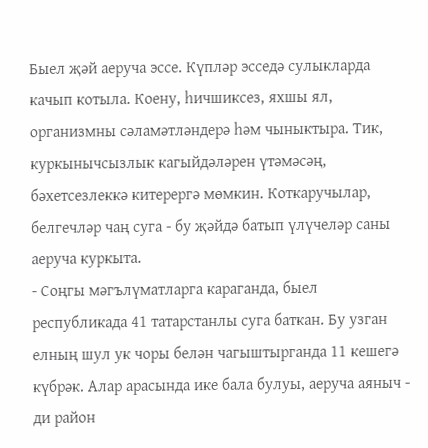Быел җәй аеруча эссе. Күпләр эсседә сулыкларда качып котыла. Коену, һичшиксез, яхшы ял, организмны сәламәтләндерә һәм чыныктыра. Тик, куркынычсызлык кагыйдәләрен үтәмәсәң, бәхетсезлеккә китерергә мөмкин. Коткаручылар, белгечләр чаң суга - бу җәйдә батып үлүчеләр саны аеруча куркыта.
- Соңгы мәгълүматларга караганда, быел республикада 41 татарстанлы суга баткан. Бу узган елның шул ук чоры белән чагыштырганда 11 кешегә күбрәк. Алар арасында ике бала булуы, аеруча аяныч - ди район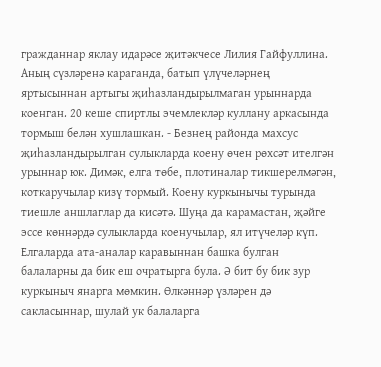гражданнар яклау идарәсе җитәкчесе Лилия Гайфуллина. Аның сүзләренә караганда, батып үлүчеләрнең яртысыннан артыгы җиһазландырылмаган урыннарда коенган. 20 кеше спиртлы эчемлекләр куллану аркасында тормыш белән хушлашкан. - Безнең районда махсус җиһазландырылган сулыкларда коену өчен рөхсәт ителгән урыннар юк. Димәк, елга төбе, плотиналар тикшерелмәгән, коткаручылар кизү тормый. Коену куркынычы турында тиешле аншлаглар да кисәтә. Шуңа да карамастан, җәйге эссе көннәрдә сулыкларда коенучылар, ял итүчеләр күп. Елгаларда ата-аналар каравыннан башка булган балаларны да бик еш очратырга була. Ә бит бу бик зур куркыныч янарга мөмкин. Өлкәннәр үзләрен дә сакласыннар, шулай ук балаларга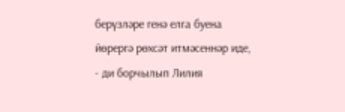берүзләре генә елга буена йөрергә рөхсәт итмәсеннәр иде, - ди борчылып Лилия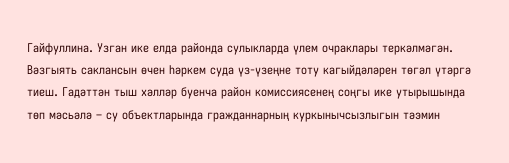Гайфуллина. Узган ике елда районда сулыкларда үлем очраклары теркәлмәгән. Вәзгыять саклансын өчен һәркем суда үз-үзеңне тоту кагыйдәләрен төгәл үтәргә тиеш. Гадәттән тыш хәлләр буенча район комиссиясенең соңгы ике утырышында төп мәсьәлә – су объектларында гражданнарның куркынычсызлыгын тәэмин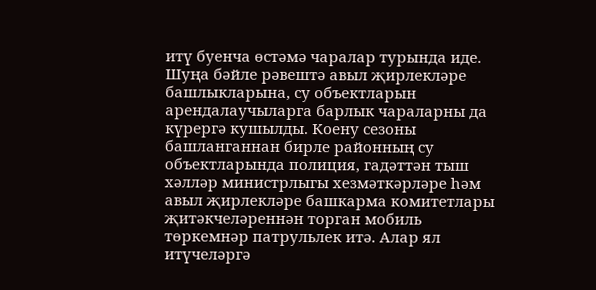итү буенча өстәмә чаралар турында иде. Шуңа бәйле рәвештә авыл җирлекләре башлыкларына, су объектларын арендалаучыларга барлык чараларны да күрергә кушылды. Коену сезоны башланганнан бирле районның су объектларында полиция, гадәттән тыш хәлләр министрлыгы хезмәткәрләре һәм авыл җирлекләре башкарма комитетлары җитәкчеләреннән торган мобиль төркемнәр патрульлек итә. Алар ял итүчеләргә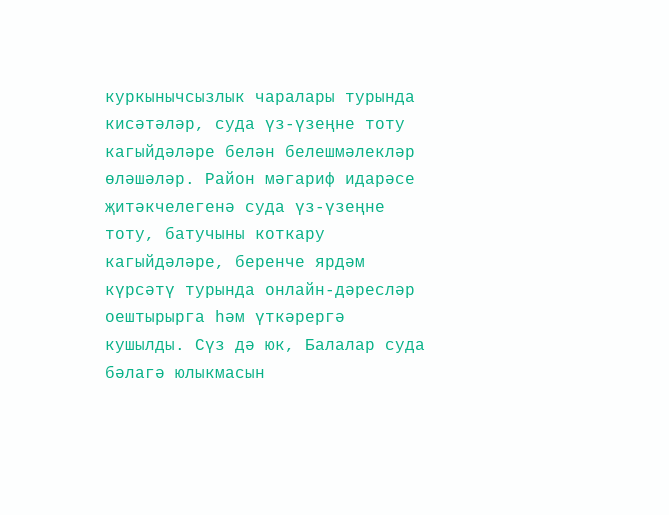куркынычсызлык чаралары турында кисәтәләр, суда үз-үзеңне тоту кагыйдәләре белән белешмәлекләр өләшәләр. Район мәгариф идарәсе җитәкчелегенә суда үз-үзеңне тоту, батучыны коткару кагыйдәләре, беренче ярдәм күрсәтү турында онлайн-дәресләр оештырырга һәм үткәрергә кушылды. Сүз дә юк, Балалар суда бәлагә юлыкмасын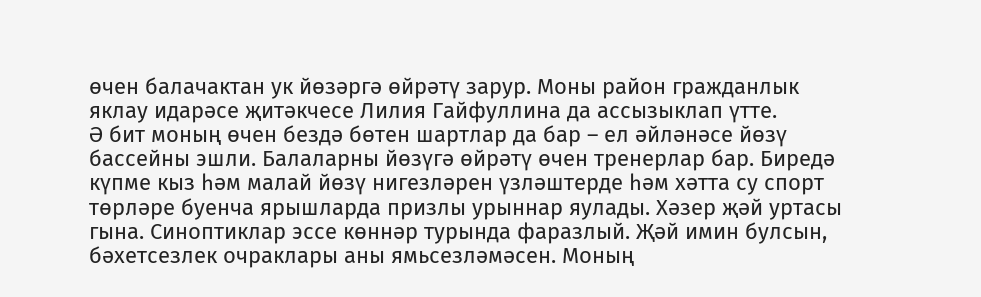өчен балачактан ук йөзәргә өйрәтү зарур. Моны район гражданлык яклау идарәсе җитәкчесе Лилия Гайфуллина да ассызыклап үтте.
Ә бит моның өчен бездә бөтен шартлар да бар – ел әйләнәсе йөзү бассейны эшли. Балаларны йөзүгә өйрәтү өчен тренерлар бар. Биредә күпме кыз һәм малай йөзү нигезләрен үзләштерде һәм хәтта су спорт төрләре буенча ярышларда призлы урыннар яулады. Хәзер җәй уртасы гына. Синоптиклар эссе көннәр турында фаразлый. Җәй имин булсын, бәхетсезлек очраклары аны ямьсезләмәсен. Моның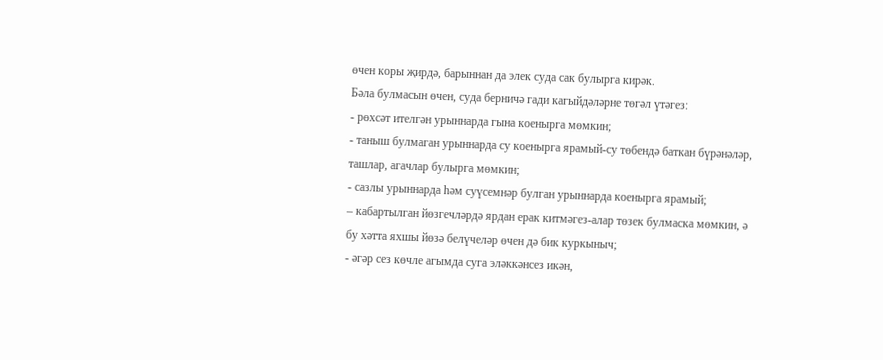өчен коры җирдә, барыннан да элек суда сак булырга кирәк.
Бәла булмасын өчен, суда берничә гади кагыйдәләрне төгәл үтәгез:
- рөхсәт ителгән урыннарда гына коенырга мөмкин;
- таныш булмаган урыннарда су коенырга ярамый-су төбендә баткан бүрәнәләр, ташлар, агачлар булырга мөмкин;
- сазлы урыннарда һәм суүсемнәр булган урыннарда коенырга ярамый;
– кабартылган йөзгечләрдә ярдан ерак китмәгез-алар төзек булмаска мөмкин, ә бу хәтта яхшы йөзә белүчеләр өчен дә бик куркыныч;
- әгәр сез көчле агымда суга эләккәнсез икән,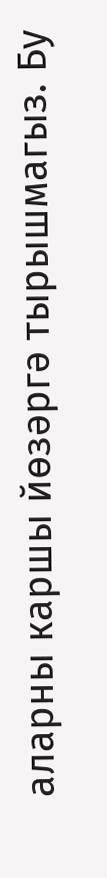аларны каршы йөзәргә тырышмагыз. Бу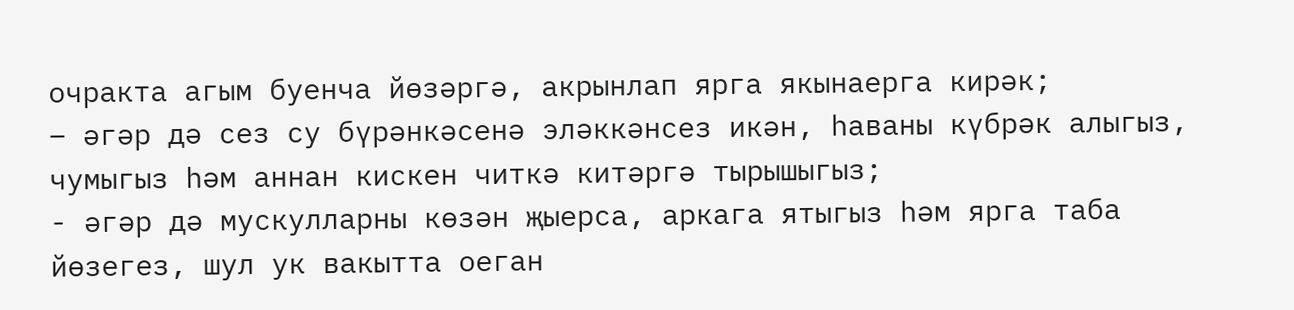очракта агым буенча йөзәргә, акрынлап ярга якынаерга кирәк;
– әгәр дә сез су бүрәнкәсенә эләккәнсез икән, һаваны күбрәк алыгыз, чумыгыз һәм аннан кискен читкә китәргә тырышыгыз;
- әгәр дә мускулларны көзән җыерса, аркага ятыгыз һәм ярга таба йөзегез, шул ук вакытта оеган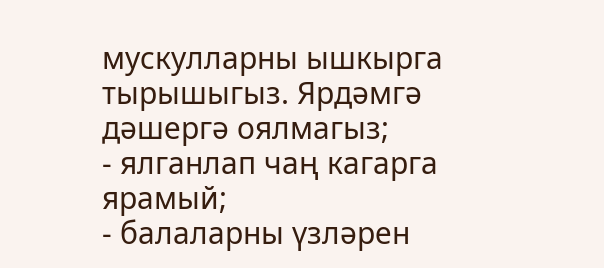мускулларны ышкырга тырышыгыз. Ярдәмгә дәшергә оялмагыз;
- ялганлап чаң кагарга ярамый;
- балаларны үзләрен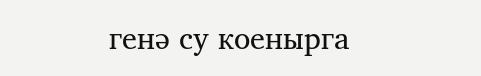генә су коенырга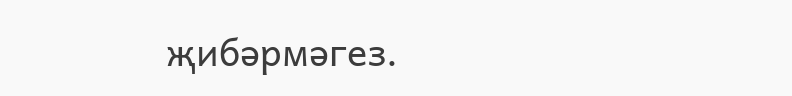җибәрмәгез.